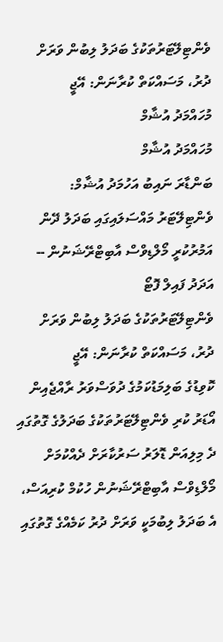ވެންޓިލޭޓަރުތަކުގެ ބަދަލު ލިބުން ވަރަށް ދުރު، މަސައްކަތް ކުރާނަން: އޭޖީ
މުހައްމަދު އުޝާމް
މުހައްމަދު އުޝާމް
ބަންޑާރަ ނައިބު އަހުމަދު އުޝާމް: ވެންޓިލޭޓަރު މައްސަލައިގައި ބަދަލު ދޭން އަމުރުކުރީ މޯލްޑިވްސް އާބިޓްރޭޝަނުން -- އަދަދު ފައިލް ފޮޓޯ
ވެންޓިލޭޓަރުތަކުގެ ބަދަލު ލިބުން ވަރަށް ދުރު، މަސައްކަތް ކުރާނަން: އޭޖީ
ކޮވިޑުގެ ބަލިމަޑުކަމުގެ ދުވަސްވަރު ރާއްޖެއިން އޯޑަރު ކުރި ވެންޓިލޭޓަރުތަކުގެ ބަދަލުގެ ގޮތުގައި ދެ މިލިއަން ޑޮލަރު ސަރުކާރަށް ދެއްކުމަށް މޯލްޑިވްސް އާބިޓްރޭޝަނުން ހުކުމް ކުރިއަސް، އެ ބަދަލު ލިބުމަކީ ވަރަށް ދުރު ކަމެއްގެ ގޮތުގައި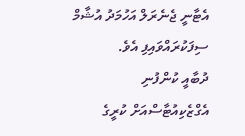އެޓާނީ ޖެނެރަލް އަހުމަދު އުޝާމް ސިފަކުރައްވައިފި އެވެ.
ދުބާއީ ކުންފުނި އެގްޒެކިއުޓާސްއަށް ކުރީގެ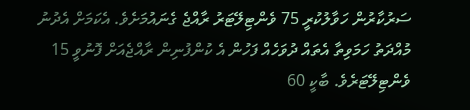ސަރުކާރުން ހަވާލުކުރީ 75 ވެންޓިލޭޓަރު ރާއްޖެ ގެނައުމަށެވެ. އެކަމަށް އެދުނު މުއްދަތު ހަމަވިތާ އެތައް ދުވަހެއް ފަހުން އެ ކުންފުނިން ރާއްޖެއަށް ފޮނުވީ 15 ވެންޓިލޭޓަރެވެ. ބާކީ 60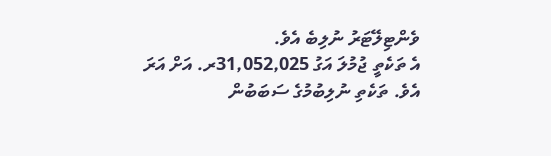ވެންޓިލޭޓަރު ނުލިބެ އެވެ.
އެ ތަކެތީ ޖުމުލަ އަގު 31,052,025ރ. އަށް އަރަ އެވެ. ތަކެތި ނުލިބުމުގެ ސަބަބުން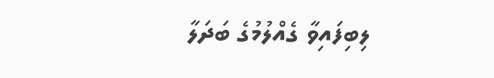ލިބިފައިވާ ގެއްލުމުގެ ބަދަލާ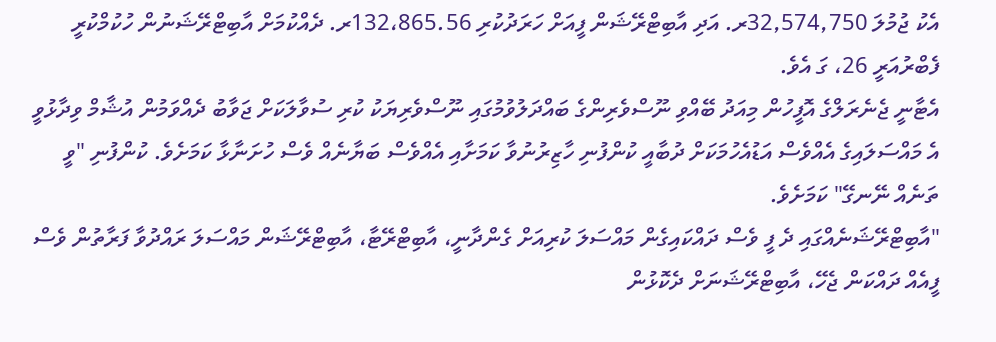އެކު ޖުމުލަ 32,574,750ރ. އަދި އާބިޓްރޭޝަން ފީއަށް ހަރަދުކުރި 132،865.56ރ. ދެއްކުމަށް އާބިޓްރޭޝަނުން ހުކުމްކުރީ ފެބްރުއަރީ 26، ގަ އެވެ.
އެޓާނީ ޖެނެރަލްގެ އޮފީހުން މިއަދު ބޭއްވި ނޫސްވެރިންގެ ބައްދަލުވުމުގައި ނޫސްވެރިޔަކު ކުރި ސުވާލަކަށް ޖަވާބު ދެއްވަމުން އުޝާމް ވިދާޅުވީ އެ މައްސަލައިގެ އެއްވެސް އަޑުއެހުމަކަށް ދުބާއީ ކުންފުނި ހާޒިރުނުވާ ކަމަށާއި އެއްވެސް ބަޔާނެއް ވެސް ހުށަނާޅާ ކަމަށެވެ. ކުންފުނި "ވީ ތަނެއް ނޭނގޭ" ކަމަށެވެ.
"އާބިޓްރޭޝަނެއްގައި ދެ ފީ ވެސް ދައްކައިގެން މައްސަލަ ކުރިއަށް ގެންދާނީ، އާބިޓްރޭޓާ، އާބިޓްރޭޝަން މައްސަލަ ރައްދުވާ ފަރާތުން ވެސް ފީއެއް ދައްކަން ޖެހޭ، އާބިޓްރޭޝަނަށް ދެކޮޅުން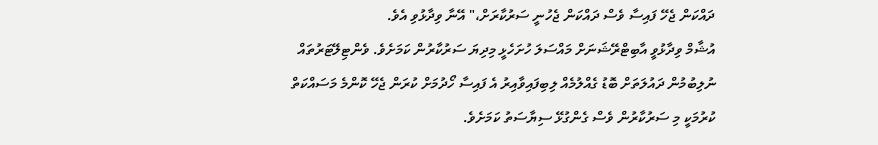ދައްކަން ޖެހޭ ފައިސާ ވެސް ދައްކަން ޖެހުނީ ސަރުކާރަށް،" އޭނާ ވިދާޅުވި އެވެ.
އުޝާމް ވިދާޅުވީ އާބިޓްރޭޝަނަށް މައްސަލަ ހުށަހެޅީ މިދިޔަ ސަރުކާރުން ކަމަށެވެ. ވެންޓިލޭޓަރުތައް ނުލިބުމުން ދައުލަތަށް ބޮޑު ގެއްލުމެއް ލިބިފައިވާއިރު އެ ފައިސާ ހޯދުމަށް ކުރަން ޖެހޭ ކޮންމެ މަސައްކަތް ކުރުމަކީ މި ސަރުކާރުން ވެސް ގެންގުޅޭ ސިޔާސަތު ކަމަށެވެ.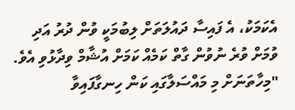އެކަމަކު، އެ ފައިސާ ދައުލަތަށް ލިބުމަކީ ވުން ދުރު އަދި ވުމަށް ވުރެ ނުވުން ގާތް ކަމެއް ކަމަށް އުޝާމް ވިދާޅުވި އެވެ.
"މިހާތަނަށް މި މައްސަލާގައި ކަން ހިނގާފައިވާ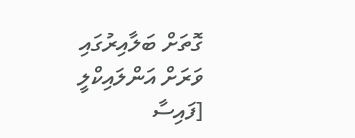ގޮތަށް ބަލާއިރުގައި ވަރަށް އަންލައިކްލީ [ފައިސާ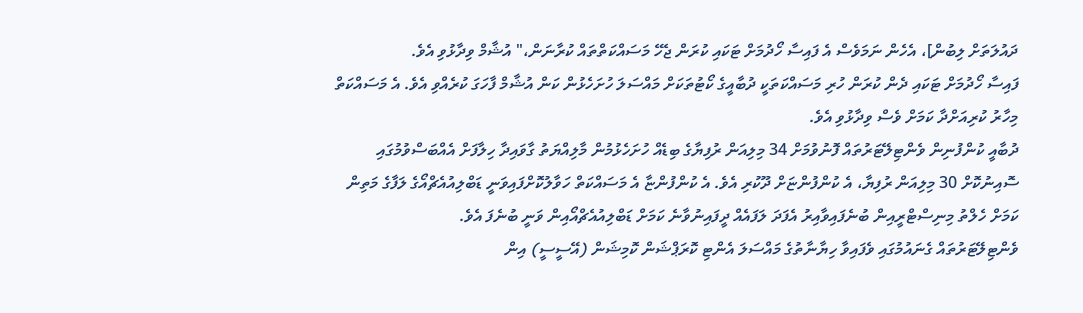ދައުލަތަށް ލިބުން]، އެހެން ނަމަވެސް އެ ފައިސާ ހޯދުމަށް ޓަކައި ކުރަން ޖެހޭ މަސައްކަތްތައް ކުރާނަން،" އުޝާމް ވިދާޅުވި އެވެ.
ފައިސާ ހޯދުމަށް ޓަކައި ދެން ކުރަން ހުރި މަސައްކަތަކީ ދުބާއީގެ ކޯޓުތަކަށް މައްސަލަ ހުށަހެޅުން ކަން އުޝާމް ފާހަގަ ކުރެއްވި އެވެ. އެ މަސައްކަތް މިހާރު ކުރިއަށްދާ ކަމަށް ވެސް ވިދާޅުވި އެވެ.
ދުބާއީ ކުންފުނިން ވެންޓިލޭޓަރުތައް ފޮނުވުމަށް 34 މިލިއަން ރުފިޔާގެ ބިޑެއް ހުށަހެޅުމުން މާލިއްޔަތު ގާވައިދާ ހިލާފަށް އެއްބަސްވުމުގައި ސޮއިނުކޮށް 30 މިލިއަން ރުފިޔާ، އެ ކުންފުންޏަށް ދޫކުރި އެވެ. އެ ކުންފުންޏާ އެ މަސައްކަތް ހަވާލުކޮށްފައިވަނީ ޑަބްލިއުއެޗްއޯގެ ލަފާގެ މަތިން ކަމަށް ހެލްތު މިނިސްޓްރީއިން ބުނެފައިވާއިރު އެފަދަ ލަފައެއް ދީފައިނުވާނެ ކަމަށް ޑަބްލިއުއެޗްއޯއިން ވަނީ ބުނެފަ އެވެ.
ވެންޓިލޭޓަރުތައް ގެނައުމުގައި ވެފައިވާ ހިޔާނާތުގެ މައްސަލަ އެންޓި ކޮރަޕްޝަން ކޮމިޝަން (އޭސީސީ) އިން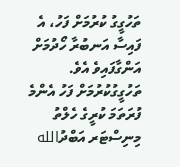ތަހުގީގު ކުރުމަށް ފަހު، އެ ފައިސާ އަނބުރާ ހޯދުމަށް އަންގާފައިވެ އެވެ.
ތަހުގީގުކުރުމަށް ފަހު އެންމެ ފުރަތަމަ ކުރީގެ ހެލްތު މިނިސްޓަރ އަބްދުالله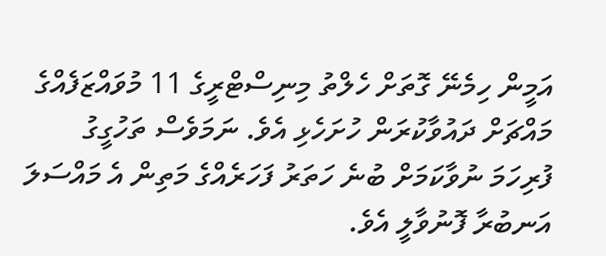އަމީން ހިމެނޭ ގޮތަށް ހެލްތު މިނިސްޓްރީގެ 11 މުވައްޒަފެއްގެ މައްޗަށް ދައުވާކުރަން ހުށަހެޅި އެވެ. ނަމަވެސް ތަހުގީގު ފުރިހަމަ ނުވާކަމަށް ބުނެ ހަތަރު ފަހަރެއްގެ މަތިން އެ މައްސަލަ އަނބުރާ ފޮނުވާލީ އެވެ.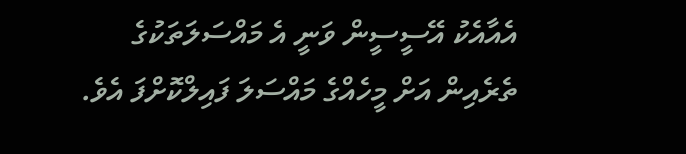އެއާއެކު އޭސީސީން ވަނީ އެ މައްސަލަތަކުގެ ތެރެއިން އަށް މީހެއްގެ މައްސަލަ ފައިލްކޮށްފަ އެވެ.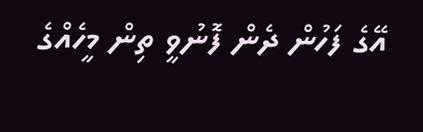އޭގެ ފަހުން ދެން ފޮނުވީ ތިން މީހެއްގެ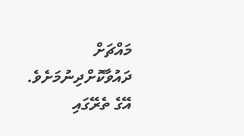މައްޗަށް ދައުވާކޮށްދިނުމަށެވެ. އޭގެ ތެރޭގައި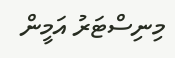މިނިސްޓަރު އަމީން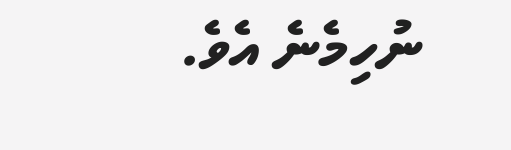ނުހިމެނެ އެވެ.